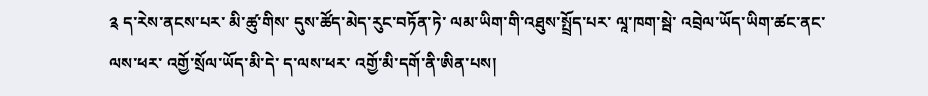༉ ད་རེས་ནངས་པར་ མི་ཚུ་གིས་ དུས་ཚོད་མེད་རུང་བཏོན་ཏེ་ ལམ་ཡིག་གི་འཐུས་སྤྲོད་པར་ ལཱ་ཁག་སྦེ་ འབྲེལ་ཡོད་ཡིག་ཚང་ནང་ལས་ཕར་ འགྱོ་སྲོལ་ཡོད་མི་དེ་ ད་ལས་ཕར་ འགྱོ་མི་དགོ་ནི་ཨིན་པས།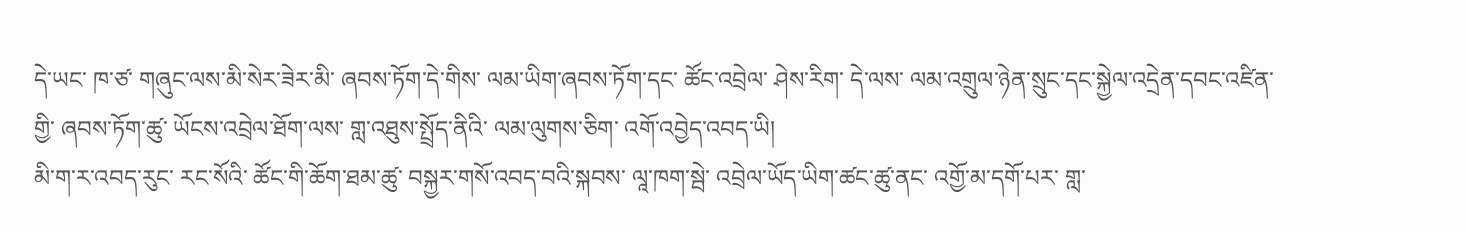དེ་ཡང་ ཁ་ཙ་ གཞུང་ལས་མི་སེར་ཟེར་མི་ ཞབས་ཏོག་དེ་གིས་ ལམ་ཡིག་ཞབས་ཏོག་དང་ ཚོང་འབྲེལ་ ཤེས་རིག་ དེ་ལས་ ལམ་འགྲུལ་ཉེན་སྲུང་དང་སྐྱེལ་འདྲེན་དབང་འཛིན་གྱི་ ཞབས་ཏོག་ཚུ་ ཡོངས་འབྲེལ་ཐོག་ལས་ གླ་འཐུས་སྤྲོད་ནིའི་ ལམ་ལུགས་ཅིག་ འགོ་འབྱེད་འབད་ཡི།
མི་ག་ར་འབད་རུང་ རང་སོའི་ ཚོང་གི་ཆོག་ཐམ་ཚུ་ བསྐྱར་གསོ་འབད་བའི་སྐབས་ ལཱ་ཁག་སྦེ་ འབྲེལ་ཡོད་ཡིག་ཚང་ཚུ་ནང་ འགྱོ་མ་དགོ་པར་ གླ་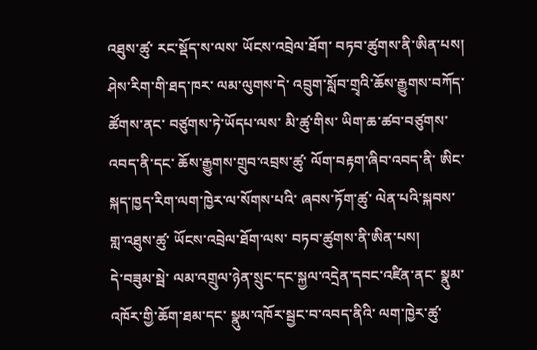འཐུས་ཚུ་ རང་སྡོད་ས་ལས་ ཡོངས་འབྲེལ་ཐོག་ བཏབ་ཚུགས་ནི་ཨིན་པས།
ཤེས་རིག་གི་ཐད་ཁར་ ལམ་ལུགས་དེ་ འབྲུག་སློབ་གྲྭའི་ཆོས་རྒྱུགས་བཀོད་ཚོགས་ནང་ བཙུགས་ཏེ་ཡོདཔ་ལས་ མི་ཚུ་གིས་ ཡིག་ཆ་ཚབ་བཙུགས་འབད་ནི་དང་ ཆོས་རྒྱུགས་གྲུབ་འབྲས་ཚུ་ ལོག་བརྟག་ཞིབ་འབད་ནི་ ཨིང་སྐད་ཁྱད་རིག་ལག་ཁྱེར་ལ་སོགས་པའི་ ཞབས་ཏོག་ཚུ་ ལེན་པའི་སྐབས་ གླ་འཐུས་ཚུ་ ཡོངས་འབྲེལ་ཐོག་ལས་ བཏབ་ཚུགས་ནི་ཨིན་པས།
དེ་བཟུམ་སྦེ་ ལམ་འགྲུལ་ཉེན་སྲུང་དང་སྐྱལ་འདྲེན་དབང་འཛིན་ནང་ སྣུམ་འཁོར་གྱི་ཆོག་ཐམ་དང་ སྣུམ་འཁོར་སྦྱང་བ་འབད་ནིའི་ ལག་ཁྱེར་ཚུ་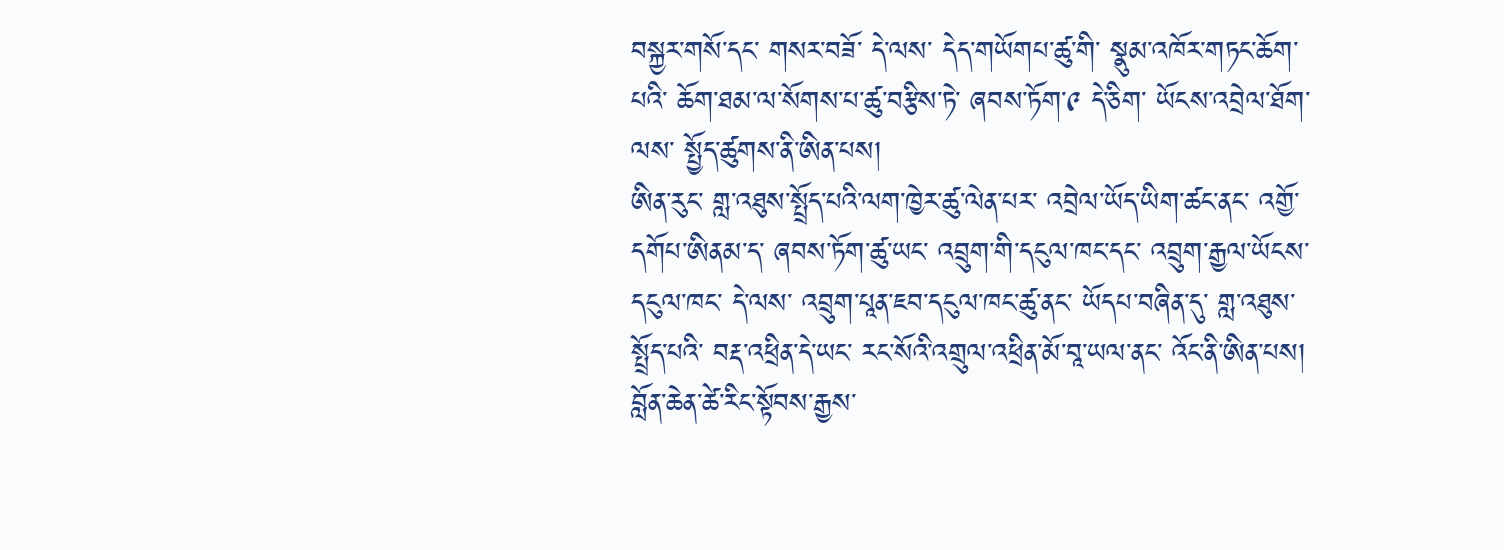བསྐྱར་གསོ་དང་ གསར་བཟོ་ དེ་ལས་ དེད་གཡོགཔ་ཚུ་གི་ སྣུམ་འཁོར་གཏང་ཆོག་པའི་ ཆོག་ཐམ་ལ་སོགས་པ་ཚུ་བརྩིས་ཏེ་ ཞབས་ཏོག་༩ དེ་ཅིག་ ཡོངས་འབྲེལ་ཐོག་ལས་ སྤྱོད་ཚུགས་ནི་ཨིན་པས།
ཨིན་རུང་ གླ་འཐུས་སྤྲོད་པའི་ལག་ཁྱེར་ཚུ་ལེན་པར་ འབྲེལ་ཡོད་ཡིག་ཚང་ནང་ འགྱོ་དགོཔ་ཨིནམ་ད་ ཞབས་ཏོག་ཚུ་ཡང་ འབྲུག་གི་དངུལ་ཁང་དང་ འབྲུག་རྒྱལ་ཡོངས་དངུལ་ཁང་ དེ་ལས་ འབྲུག་པཱན་ཇབ་དངུལ་ཁང་ཚུ་ནང་ ཡོདཔ་བཞིན་དུ་ གླ་འཐུས་སྤྲོད་པའི་ བརྡ་འཕྲིན་དེ་ཡང་ རང་སོའི་འགྲུལ་འཕྲིན་མོ་བཱ་ཡལ་ནང་ འོང་ནི་ཨིན་པས།
བློན་ཆེན་ཚེ་རིང་སྟོབས་རྒྱས་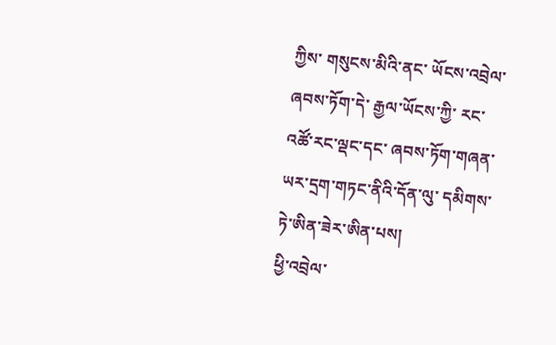ཀྱིས་ གསུངས་མིའི་ནང་ ཡོངས་འབྲེལ་ཞབས་ཏོག་དེ་ རྒྱལ་ཡོངས་ཀྱི་ རང་འཚོ་རང་ལྡང་དང་ ཞབས་ཏོག་གཞན་ ཡར་དྲག་གཏང་ནིའི་དོན་ལུ་ དམིགས་ཏེ་ཨིན་ཟེར་ཨིན་པས།
ཕྱི་འབྲེལ་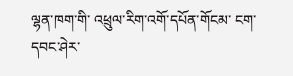ལྷན་ཁག་གི་ འཕྲུལ་རིག་འགོ་དཔོན་གོངམ་ ངག་དབང་ཤེར་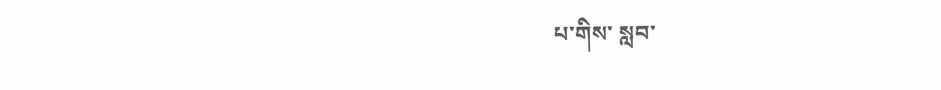པ་གིས་ སླབ་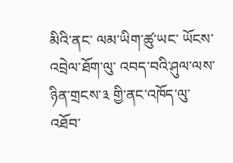མིའི་ནང་ ལམ་ཡིག་ཚུ་ཡང་ ཡོངས་འབྲེལ་ཐོག་ལུ་ འབད་བའི་ཤུལ་ལས་ ཉིན་གྲངས་༣ གྱི་ནང་འཁོད་ལུ་ འཐོབ་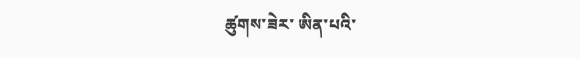ཚུགས་ཟེར་ ཨིན་པའི་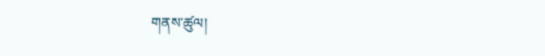གནས་ཚུལ།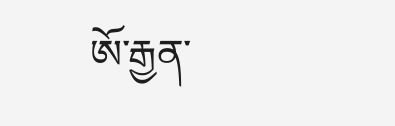ཨོ་རྒྱན་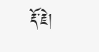རྡོ་རྗེ།